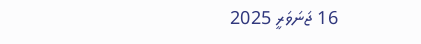16 ޖަނަވަރީ 2025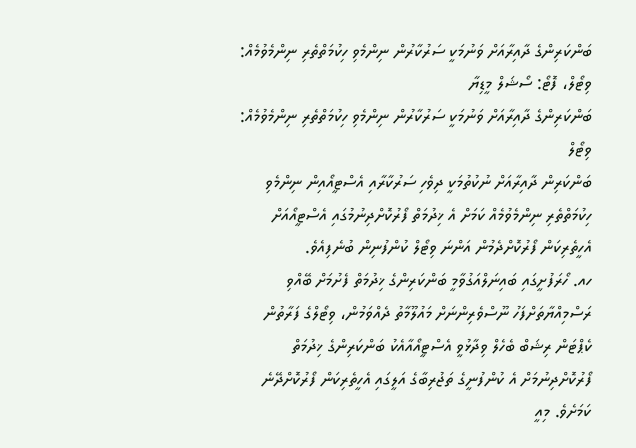ބަންކަރިންގެ ދާއިރާއަށް ވަނުމަކީ ސަރުކާރުން ނިންމެވި ހިކުމަތްތެރި ނިންމެވުމެއް: ވިޓޯލް، ފޮޓޯ: ސޯޝަލް މީޑިޔާ
ބަންކަރިންގެ ދާއިރާއަށް ވަނުމަކީ ސަރުކާރުން ނިންމެވި ހިކުމަތްތެރި ނިންމެވުމެއް: ވިޓޯލް
ބަންކަރިން ދާއިރާއަށް ނުކުތުމަކީ ދިވެހި ސަރުކާރާއި އެސްޓީއޯއިން ނިންމެވި ހިކުމަތްތެރި ނިންމެވުމެއް ކަމަށް އެ ޚިދުމަތް ފޯރުކޮށްދިނުމުގައި އެސްޓީއޯއަށް އެހީތެރިކަން ފޯރުކޮށްދެމުން އަންނަ ވިޓޯލް ކުންފުނިން ބުނެފިއެވެ.
ހއ. ހޯރަފުށީގައި ބައިނަލްއަގުވާމީ ބަންކަރިންގެ ޚިދުމަތް ފެށުމަށް ބޭއްވި ރަސްމިއްޔާތަށްފަހު ނޫސްވެރިންނަށް މައުލޫމާތު ދެއްވަމުން، ވިޓޯލްގެ ފަރާތުން ކެޕްޓަން ރިޝަބް ބެހެލް ވިދާޅުވީ އެސްޓީއޯއާއެކު ބަންކަރިންގެ ޚިދުމަތް ފޯރުކޮށްދިނުމަށް އެ ކުންފުނީގެ ތަޖުރިބާގެ އަލީގައި އެހީތެރިކަން ފޯރުކޮށްދޭނެ ކަމަށެވެ. މިއީ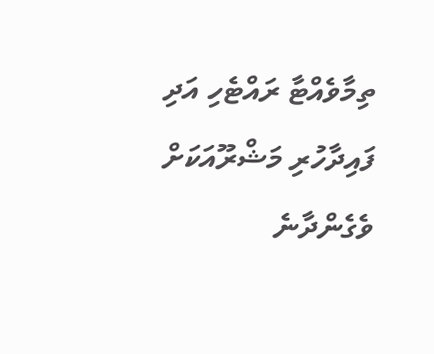ތިމާވެއްޓާ ރައްޓެހި އަދި ފައިދާހުރި މަޝްރޫއަކަށް ވެގެންދާނެ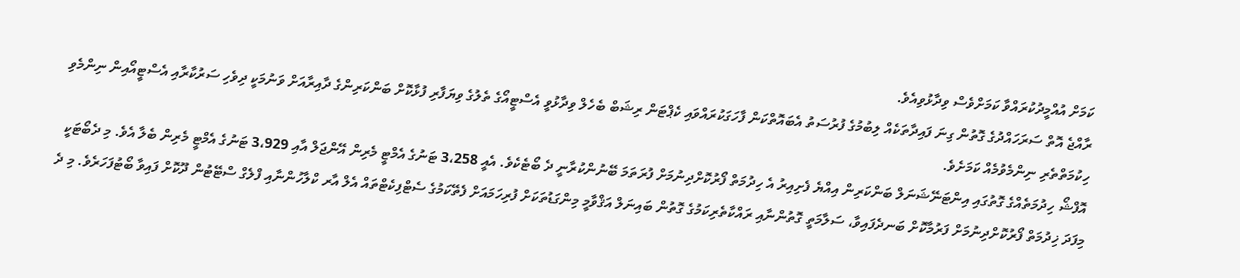ކަމަށް އުއްމީދުކުރައްވާ ކަމަށްވެސް ވިދާޅުވިއެވެ.
ރާއްޖެ އޮތް ސަރަހައްދުގެ ގޮތުން ގިނަ ފައިދާތަކެއް ލިބުމުގެ ފުރުސަތު އެބައޮތްކަން ފާހަގަކުރައްވައި ކެޕްޓަން ރިޝަބް ބެހެލް ވިދާޅުވީ އެސްޓީއޯގެ ތެލުގެ ވިޔަފާރި ފުޅާކޮށް ބަންކަރިންގެ ދާއިރާއަށް ވަނުމަކީ ދިވެހި ސަރުކާރާއި އެސްޓީއޯއިން ނިންމެވި ހިކުމަތްތެރި ނިންމެވުމެއް ކަމަށެވެ.
އޮފްޝޯ ހިދުމަތެއްގެ ގޮތުގައި އިންޓަނޭޝަނަލް ބަންކަރިން އިއްޔެ ފެށިއިރު އެ ހިދުމަތް ފޯރުކޮށްދިނުމަށް ފުރަތަމަ ބޭނުންކުރާނީ ދެ ބޯޓެކެވެ. އެއީ 3،258 ޓަނުގެ އެމްޓީ މެރިން އޭންޖަލް އާއި 3،929 ޓަނުގެ އެމްޓީ މެރިން ބެލާ އެވެ. މި ދެބޯޓަކީ މިފަދަ ޚިދުމަތް ފޯރުކޮށްދިނުމަށް ފަރުމާކޮށް ބަނދެފައިވާ، ސަލާމަތީ ގޮތުންނާއި ރައްކާތެރިކަމުގެ ގޮތުން ބައިނަލް އަޤްވާމީ މިންގަޑުތަކަށް ފުރިހަމައަށް ފެތޭކަމުގެ ސެޓްފިކެޓްތައް އެލް އާރ ކްލާހުންނާއި ފްލެގް ސްޓޭޓުން ދޫކޮށް ފައިވާ ބޯޓުފަހަރެވެ. މި ދެ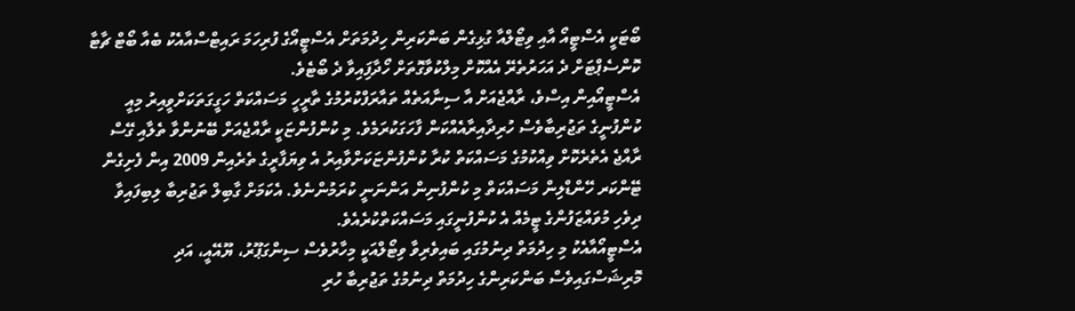ބޯޓަކީ އެސްޓީއޯ އާއި ވިޓޯލްއާ ގުޅިގެން ބަންކަރިން ހިދުމަތަށް އެސްޓީއޯގެ ފުރިހަމަ ރައިޓްސްއާއެކު ބެއާ ބޯޓް ޗާޓާ ކޮންސެޕްޓަށް ދެ އަހަރުތެރޭ އެއްކޮށް މިލްކުވާގޮތަށް ހޯދާފަިއިވާ ދެ ބޯޓެވެ.
އެސްޓީއޯއިން އިސްވެ، ރާއްޖެއަށް އާ ސިނާއަތެއް ތައާރަފްކުރުމުގެ ތާރީހީ މަސައްކަތް ހަގީގަތަކަށްވީއިރު މިއީ ކުންފުނީގެ ތަޖުރިބާވެސް ހުރިދާއިރާއެއްކަން ފާހަގަކުރަމެވެ. މި ކުންފުންޏަކީ ރާއްޖެއަށް ބޭނުންވާ ތެލާއި ގޭސް ރާއްޖެ އެތެރެކޮށް ވިއްކުމުގެ މަސައްކަތް ކުރާ ކުންފުންޏަކަށްވާއިރު އެ ވިޔަފާރީގެ ތެރެއިން 2009 އިން ފެށިގެން ޓޭންކަރ ހޭންޑްލިން މަސައްކަތް މި ކުންފުނިން އަންނަނީ ކުރަމުންނެވެ. އެކަމަށް ގާބިލް ތަޖުރިބާ ލިބިފައިވާ ދިވެހި މުވައްޒަފުންގެ ޓީމެއް އެ ކުންފުނީގައި މަސައްކަތްކުރެއެވެ.
އެސްޓީއޯއާއެކު މި ހިދުމަތް ދިނުމުގައި ބައިވެރިވާ ވިޓޯލްއަކީ މިހާރުވެސް ސިންގަޕޫރު، ޔޫއޭއީ، އަދި މޮރިޝަސްގައިވެސް ބަންކަރިންގެ ހިދުމަތް ދިނުމުގެ ތަޖުރިބާ ހުރި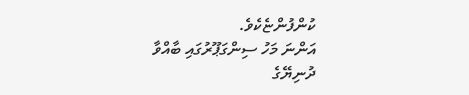ކުންފުންޏެކެވެ.
އަންނަ މަހު ސިންގަޕޫރުގައި ބާއްވާ ދުނިޔޭގެ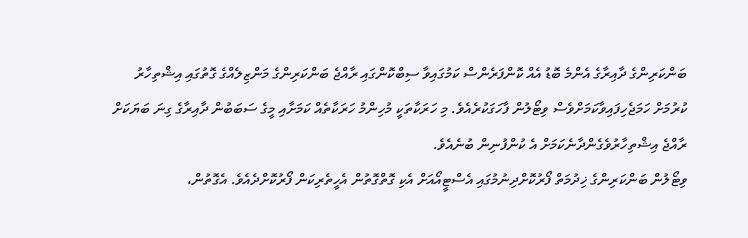ބަންކަރިންގެ ދާއިރާގެ އެންމެ ބޮޑު އެއް ކޮންފަރެންސް ކަމުގައިވާ ސިބްކޮންގައި ރާއްޖެ ބަންކަރިންގެ މަންޒިލެއްގެ ގޮތުގައި އިޝްތިހާރު ކުރުމަށް ހަމަޖެހިފައިވާކަމަށްވެސް ވިޓޯލުން ފާހަގަކުރެއެވެ. މި ހަރަކާތަކީ މުހިންމު ހަރަކާތެއް ކަމަށާއި މީގެ ސަބަބުން ދާއިރާގެ ގިނަ ބަޔަކަށް ރާއްޖެ އިޝްތިހާރުވެގެންދާނެކަމަށް އެ ކުންފުނިން ބުނެއެވެ.
ވިޓޯލުން ބަންކަރިންގެ ޚިދުމަތް ފޯރުކޮށްދިނުމުގައި އެސްޓީއޯއަށް އެކި ގޮތްގޮތުން އެހީތެރިކަން ފޯރުކޮށްދެއެވެ. އެގޮތުން،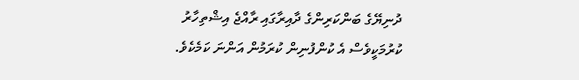ދުނިޔޭގެ ބަންކަރިންގެ ދާއިރާގައި ރާއްޖެ އިޝްތިހާރު ކުރުމަކީވެސް އެ ކުންފުނިން ކުރަމުން އަންނަ ކަމެކެވެ.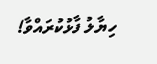ހިޔާލު ފާޅުކުރައްވާ!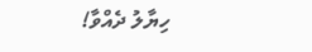ހިޔާލު ދެއްވާ!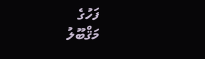ފަހުގެ
މަޤްބޫލު